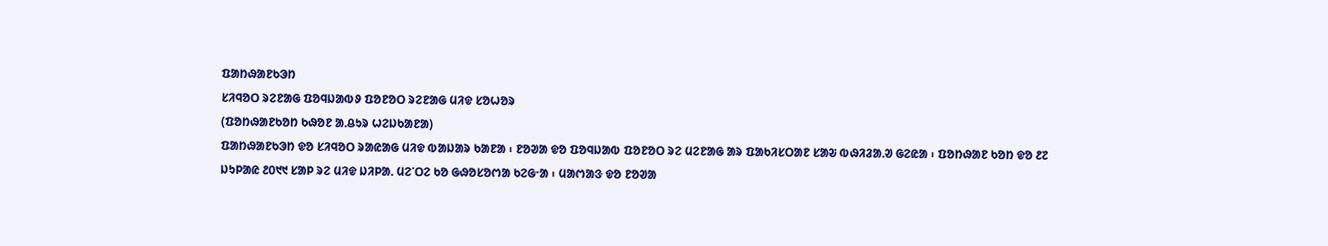ᱯᱟᱴᱷᱟᱱᱠᱳᱴ
ᱥᱤᱧᱚᱛ ᱨᱮᱱᱟᱜ ᱯᱚᱧᱡᱟᱵᱽ ᱯᱚᱱᱚᱛ ᱨᱮᱱᱟᱜ ᱢᱤᱫ ᱥᱚᱦᱚᱨ
(ᱯᱚᱴᱷᱟᱱᱠᱚᱴ ᱠᱷᱚᱱ ᱟᱹᱪᱩᱨ ᱦᱮᱡᱠᱟᱱᱟ)
ᱯᱟᱴᱷᱟᱱᱠᱳᱴ ᱫᱚ ᱥᱤᱧᱚᱛ ᱨᱟᱭᱟᱜ ᱢᱤᱫ ᱵᱟᱡᱟᱨ ᱠᱟᱱᱟ ᱾ ᱱᱚᱣᱟ ᱫᱚ ᱯᱚᱧᱡᱟᱵ ᱯᱚᱱᱚᱛ ᱨᱮ ᱢᱮᱱᱟᱜ ᱟᱨ ᱯᱟᱠᱤᱥᱛᱟᱱ ᱥᱟᱶ ᱵᱷᱤᱲᱟᱹᱣ ᱜᱮᱭᱟ ᱾ ᱯᱚᱴᱷᱟᱱ ᱠᱚᱴ ᱫᱚ ᱒᱗ ᱡᱩᱞᱟᱭ ᱒᱐᱑᱑ ᱥᱟᱞ ᱨᱮ ᱢᱤᱫ ᱡᱤᱞᱟᱹ ᱢᱮᱸᱛᱮ ᱠᱚ ᱜᱷᱚᱥᱚᱬᱟ ᱠᱮᱜᱼᱟ ᱾ ᱢᱟᱬᱟᱝ ᱫᱚ ᱱᱚᱣᱟ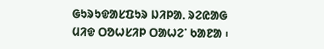ᱜᱩᱨᱩᱫᱟᱥᱯᱩᱨ ᱡᱤᱞᱟᱹ ᱨᱮᱭᱟᱜ ᱢᱤᱫ ᱛᱚᱦᱥᱤᱞ ᱛᱟᱦᱮᱸ ᱠᱟᱱᱟ ᱾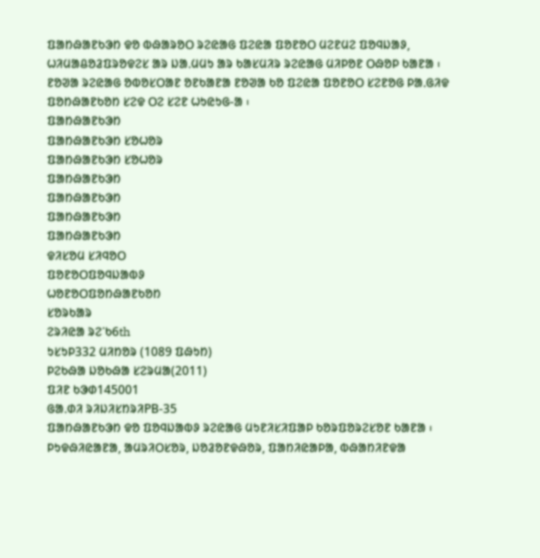ᱯᱟᱴᱷᱟᱱᱠᱳᱴ ᱫᱚ ᱵᱷᱟᱨᱚᱛ ᱨᱮᱭᱟᱜ ᱯᱮᱭᱟ ᱯᱚᱱᱚᱛ ᱢᱮᱱᱢᱮ ᱯᱚᱧᱡᱟᱽ, ᱦᱤᱢᱟᱪᱚᱲᱯᱨᱚᱫᱮᱥ ᱟᱨ ᱡᱟᱹᱢᱢᱩ ᱟᱨ ᱠᱟᱥᱢᱤᱨ ᱨᱮᱭᱟᱜ ᱢᱤᱞᱚᱱ ᱛᱷᱚᱞ ᱠᱟᱱᱟ ᱾ ᱱᱚᱣᱟ ᱨᱮᱭᱟᱜ ᱚᱵᱚᱥᱛᱟᱱ ᱚᱱᱠᱟᱱᱟ ᱱᱚᱣᱟ ᱠᱚ ᱯᱮᱭᱟ ᱯᱚᱱᱚᱛ ᱥᱮᱱᱚᱜ ᱞᱟᱹᱜᱤᱫ ᱯᱚᱴᱷᱟᱱᱠᱚᱴ ᱥᱮᱫ ᱛᱮ ᱥᱮᱱ ᱦᱩᱭᱩᱜ-ᱟ ᱾
ᱯᱟᱴᱷᱟᱱᱠᱳᱴ
ᱯᱟᱴᱷᱟᱱᱠᱳᱴ ᱥᱚᱦᱚᱨ
ᱯᱟᱴᱷᱟᱱᱠᱳᱴ ᱥᱚᱦᱚᱨ
ᱯᱟᱴᱷᱟᱱᱠᱳᱴ
ᱯᱟᱴᱷᱟᱱᱠᱳᱴ
ᱯᱟᱴᱷᱟᱱᱠᱳᱴ
ᱯᱟᱴᱷᱟᱱᱠᱳᱴ
ᱫᱤᱥᱚᱢ ᱥᱤᱧᱚᱛ
ᱯᱚᱱᱚᱛᱯᱚᱧᱡᱟᱵᱽ
ᱦᱚᱱᱚᱛᱯᱚᱴᱷᱟᱱᱠᱚᱴ
ᱥᱚᱨᱠᱟᱨ
ᱮᱨᱤᱭᱟ ᱨᱮᱸᱠ6th
ᱩᱥᱩᱞ332 ᱢᱤᱴᱚᱨ (1089 ᱯᱷᱩᱴ)
ᱞᱮᱠᱷᱟ ᱡᱚᱠᱷᱟ ᱥᱮᱨᱢᱟ(2011)
ᱯᱤᱱ ᱠᱳᱰ145001
ᱜᱟᱹᱰᱤ ᱨᱤᱡᱤᱥᱴᱨᱤPB-35
ᱯᱟᱴᱷᱟᱱᱠᱳᱴ ᱫᱚ ᱯᱚᱧᱡᱟᱵᱽ ᱨᱮᱭᱟᱜ ᱢᱩᱱᱤᱥᱤᱯᱟᱞ ᱠᱚᱨᱯᱚᱨᱮᱥᱚᱱ ᱠᱟᱱᱟ ᱾ ᱞᱩᱫᱷᱤᱭᱟᱱᱟ, ᱟᱢᱨᱤᱛᱥᱚᱨ, ᱡᱚᱲᱚᱱᱫᱷᱚᱨ, ᱯᱟᱴᱤᱭᱟᱞᱟ, ᱵᱷᱟᱴᱤᱱᱫᱟ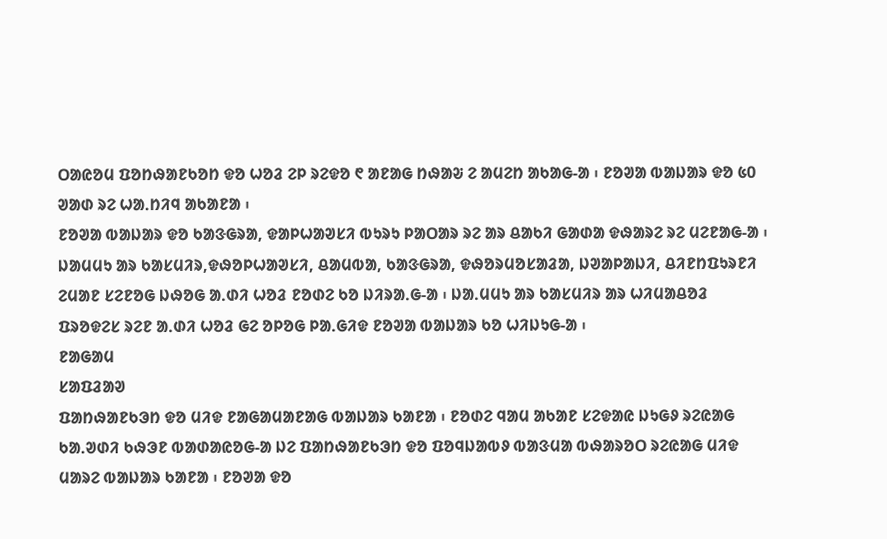ᱛᱟᱭᱚᱢ ᱯᱚᱴᱷᱟᱱᱠᱚᱴ ᱫᱚ ᱦᱚᱲ ᱮᱞ ᱨᱮᱫᱚ ᱖ ᱟᱱᱟᱜ ᱴᱷᱟᱶ ᱮ ᱟᱢᱮᱴ ᱟᱠᱟᱜ-ᱟ ᱾ ᱱᱚᱣᱟ ᱵᱟᱡᱟᱨ ᱫᱚ ᱕᱐ ᱣᱟᱰ ᱨᱮ ᱦᱟᱹᱴᱤᱧ ᱟᱠᱟᱱᱟ ᱾
ᱱᱚᱣᱟ ᱵᱟᱡᱟᱨ ᱫᱚ ᱠᱟᱝᱜᱨᱟ, ᱫᱟᱞᱦᱟᱣᱥᱤ ᱵᱩᱨᱩ ᱞᱟᱛᱟᱨ ᱨᱮ ᱟᱨ ᱪᱟᱠᱤ ᱜᱟᱰᱟ ᱫᱷᱟᱨᱮ ᱨᱮ ᱢᱮᱱᱟᱜ-ᱟ ᱾ ᱡᱟᱢᱢᱩ ᱟᱨ ᱠᱟᱥᱢᱤᱨ,ᱫᱷᱚᱞᱦᱟᱣᱥᱤ, ᱪᱟᱢᱵᱟ, ᱠᱟᱝᱜᱨᱟ, ᱫᱷᱚᱨᱢᱚᱥᱟᱲᱟ, ᱡᱣᱟᱞᱟᱡᱤ, ᱪᱤᱱᱴᱯᱩᱨᱱᱤ ᱮᱢᱟᱱ ᱥᱮᱱᱚᱜ ᱡᱷᱚᱜ ᱟᱹᱰᱤ ᱦᱚᱲ ᱱᱚᱰᱮ ᱠᱚ ᱡᱤᱨᱟᱹᱜ-ᱟ ᱾ ᱡᱟᱹᱢᱢᱩ ᱟᱨ ᱠᱟᱥᱢᱤᱨ ᱟᱨ ᱦᱤᱢᱟᱪᱚᱲ ᱯᱨᱚᱫᱮᱥ ᱨᱮᱱ ᱟᱹᱰᱤ ᱦᱚᱲ ᱜᱮ ᱚᱞᱚᱜ ᱞᱟᱹᱜᱤᱫ ᱱᱚᱣᱟ ᱵᱟᱡᱟᱨ ᱠᱚ ᱦᱤᱡᱩᱜ-ᱟ ᱾
ᱱᱟᱜᱟᱢ
ᱥᱟᱯᱲᱟᱣ
ᱯᱟᱴᱷᱟᱱᱠᱳᱴ ᱫᱚ ᱢᱤᱫ ᱱᱟᱜᱟᱢᱟᱱᱟᱜ ᱵᱟᱡᱟᱨ ᱠᱟᱱᱟ ᱾ ᱱᱚᱰᱮ ᱧᱟᱢ ᱟᱠᱟᱱ ᱥᱮᱫᱟᱭ ᱡᱩᱜᱽ ᱨᱮᱭᱟᱜ ᱠᱟᱹᱣᱰᱤ ᱠᱷᱳᱱ ᱵᱟᱰᱟᱭᱚᱜ-ᱟ ᱡᱮ ᱯᱟᱴᱷᱟᱱᱠᱳᱴ ᱫᱚ ᱯᱚᱧᱡᱟᱵᱽ ᱵᱟᱝᱢᱟ ᱵᱷᱟᱨᱚᱛ ᱨᱮᱭᱟᱜ ᱢᱤᱫ ᱢᱟᱨᱮ ᱵᱟᱡᱟᱨ ᱠᱟᱱᱟ ᱾ ᱱᱚᱣᱟ ᱫᱚ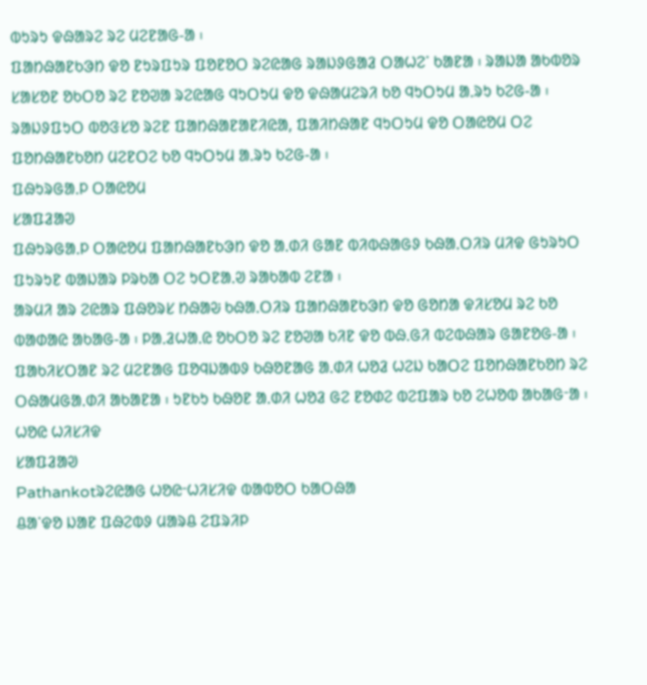ᱵᱩᱨᱩ ᱫᱷᱟᱨᱮ ᱨᱮ ᱢᱮᱱᱟᱜ-ᱟ ᱾
ᱯᱟᱴᱷᱟᱱᱠᱳᱴ ᱫᱚ ᱱᱩᱨᱯᱩᱨ ᱯᱚᱱᱚᱛ ᱨᱮᱭᱟᱜ ᱨᱟᱡᱽᱜᱟᱲ ᱛᱟᱦᱮᱸ ᱠᱟᱱᱟ ᱾ ᱨᱟᱡᱟ ᱟᱠᱵᱚᱨ ᱥᱟᱥᱚᱱ ᱚᱠᱛᱚ ᱨᱮ ᱱᱚᱣᱟ ᱨᱮᱭᱟᱜ ᱧᱩᱛᱩᱢ ᱫᱚ ᱫᱷᱟᱢᱮᱨᱤ ᱠᱚ ᱧᱩᱛᱩᱢ ᱟᱹᱨᱩ ᱠᱮᱜ-ᱟ ᱾ ᱨᱟᱡᱽᱯᱩᱛ ᱵᱚᱝᱥᱚ ᱨᱮᱱ ᱯᱟᱴᱷᱟᱱᱟᱱᱤᱭᱟ, ᱯᱟᱤᱴᱷᱟᱱ ᱧᱩᱛᱩᱢ ᱫᱚ ᱛᱟᱭᱚᱢ ᱛᱮ ᱯᱚᱴᱷᱟᱱᱠᱚᱴ ᱢᱮᱱᱛᱮ ᱠᱚ ᱧᱩᱛᱩᱢ ᱟᱹᱨᱩ ᱠᱮᱜ-ᱟ ᱾
ᱯᱷᱩᱨᱜᱟᱹᱞ ᱛᱟᱭᱚᱢ
ᱥᱟᱯᱲᱟᱣ
ᱯᱷᱩᱨᱜᱟᱹᱞ ᱛᱟᱭᱚᱢ ᱯᱟᱴᱷᱟᱱᱠᱳᱴ ᱫᱚ ᱟᱹᱰᱤ ᱜᱟᱱ ᱵᱤᱵᱷᱟᱜᱽ ᱠᱷᱟᱹᱛᱤᱨ ᱢᱤᱫ ᱜᱩᱨᱩᱛ ᱯᱩᱨᱩᱱ ᱵᱟᱡᱟᱨ ᱞᱨᱠᱟ ᱛᱮ ᱩᱛᱱᱟᱹᱣ ᱨᱟᱠᱟᱵ ᱮᱱᱟ ᱾
ᱟᱨᱢᱤ ᱟᱨ ᱮᱭᱟᱨ ᱯᱷᱚᱨᱥ ᱴᱷᱟᱶ ᱠᱷᱟᱹᱛᱤᱨ ᱯᱟᱴᱷᱟᱱᱠᱳᱴ ᱫᱚ ᱜᱚᱴᱟ ᱫᱤᱥᱚᱢ ᱨᱮ ᱠᱚ ᱵᱟᱰᱟᱭ ᱟᱠᱟᱜ-ᱟ ᱾ ᱞᱟᱹᱲᱦᱟᱹᱭ ᱚᱠᱛᱚ ᱨᱮ ᱱᱚᱣᱟ ᱠᱤᱱ ᱫᱚ ᱵᱷᱹᱜᱤ ᱵᱮᱵᱷᱟᱨ ᱜᱟᱱᱚᱜ-ᱟ ᱾ ᱯᱟᱠᱤᱥᱛᱟᱱ ᱨᱮ ᱢᱮᱱᱟᱜ ᱯᱚᱧᱡᱟᱵᱽ ᱠᱷᱚᱱᱟᱜ ᱟᱹᱰᱤ ᱦᱚᱲ ᱦᱮᱡ ᱠᱟᱛᱮ ᱯᱚᱴᱷᱟᱱᱠᱚᱴ ᱨᱮ ᱛᱷᱟᱢᱜᱟᱹᱰᱤ ᱟᱠᱟᱱᱟ ᱾ ᱩᱱᱠᱩ ᱠᱷᱚᱱ ᱟᱹᱰᱤ ᱦᱚᱲ ᱜᱮ ᱱᱚᱰᱮ ᱵᱮᱯᱟᱨ ᱠᱚ ᱮᱦᱚᱵ ᱟᱠᱟᱜᱼᱟ ᱾
ᱦᱚᱭ ᱦᱤᱥᱤᱫ
ᱥᱟᱯᱲᱟᱣ
Pathankotᱨᱮᱭᱟᱜ ᱦᱚᱭᱼᱦᱤᱥᱤᱫ ᱵᱟᱵᱚᱛ ᱠᱟᱛᱷᱟ
ᱪᱟᱸᱫᱚ ᱡᱟᱱ ᱯᱷᱮᱵᱽ ᱢᱟᱨᱪ ᱮᱯᱨᱤᱞ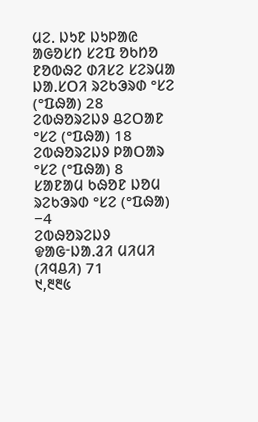ᱢᱮᱹ ᱡᱩᱱ ᱡᱩᱞᱟᱭ ᱟᱜᱚᱥᱴ ᱥᱮᱯ ᱚᱠᱴᱚ ᱱᱚᱵᱷᱮ ᱰᱤᱥᱮ ᱥᱮᱨᱢᱟ
ᱡᱟᱹᱥᱛᱤ ᱨᱮᱠᱳᱨᱰ °ᱥᱮ (°ᱯᱷᱟ) 28
ᱮᱵᱷᱚᱨᱮᱡᱽ ᱪᱮᱛᱟᱱ °ᱥᱮ (°ᱯᱷᱟ) 18
ᱮᱵᱷᱚᱨᱮᱡᱽ ᱞᱟᱛᱟᱨ °ᱥᱮ (°ᱯᱷᱟ) 8
ᱥᱟᱱᱟᱢ ᱠᱷᱚᱱ ᱡᱚᱢ ᱨᱮᱠᱳᱨᱰ °ᱥᱮ (°ᱯᱷᱟ) −4
ᱮᱵᱷᱚᱨᱮᱡᱽ ᱫᱟᱜᱼᱡᱟᱹᱲᱤ ᱢᱤᱢᱤ (ᱤᱧᱪᱤ) 71
᱑,᱓᱓᱕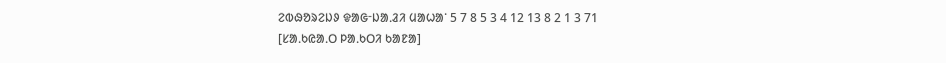ᱮᱵᱷᱚᱨᱮᱡᱽ ᱫᱟᱜᱼᱡᱟᱹᱲᱤ ᱢᱟᱦᱟᱸ 5 7 8 5 3 4 12 13 8 2 1 3 71
[ᱥᱟᱹᱠᱭᱟᱹᱛ ᱞᱟᱹᱠᱛᱤ ᱠᱟᱱᱟ]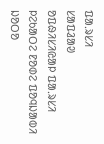ᱯᱟᱹᱨᱥᱤ
ᱥᱟᱯᱲᱟᱣ
ᱚᱯᱷᱤᱥᱤᱭᱟᱞ ᱯᱟᱹᱨᱥᱤ ᱞᱮᱠᱟᱛᱮ ᱱᱚᱰᱮ ᱯᱚᱧᱡᱟᱵᱤ ᱡᱚᱛᱚ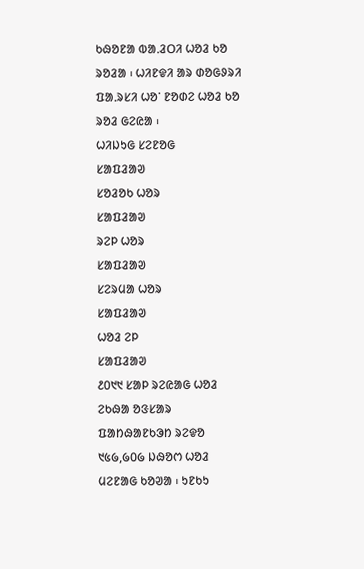ᱠᱷᱚᱱᱟ ᱵᱟᱹᱲᱛᱤ ᱦᱚᱲ ᱠᱚ ᱨᱚᱲᱟ ᱾ ᱦᱤᱱᱫᱤ ᱟᱨ ᱰᱚᱜᱽᱨᱤ ᱯᱟᱹᱨᱥᱤ ᱦᱚᱸ ᱱᱚᱰᱮ ᱦᱚᱲ ᱠᱚ ᱨᱚᱲ ᱜᱮᱭᱟ ᱾
ᱦᱤᱡᱩᱜ ᱥᱮᱱᱚᱜ
ᱥᱟᱯᱲᱟᱣ
ᱥᱚᱲᱚᱠ ᱦᱚᱨ
ᱥᱟᱯᱲᱟᱣ
ᱨᱮᱞ ᱦᱚᱨ
ᱥᱟᱯᱲᱟᱣ
ᱥᱮᱨᱢᱟ ᱦᱚᱨ
ᱥᱟᱯᱲᱟᱣ
ᱦᱚᱲ ᱮᱞ
ᱥᱟᱯᱲᱟᱣ
᱒᱐᱑᱑ ᱥᱟᱞ ᱨᱮᱭᱟᱜ ᱦᱚᱲ ᱮᱠᱷᱟ ᱚᱝᱥᱟᱨ ᱯᱟᱴᱷᱟᱱᱠᱳᱴ ᱨᱮᱫᱚ ᱑᱕᱙,᱙᱐᱙ ᱡᱷᱚᱬ ᱦᱚᱲ ᱢᱮᱱᱟᱜ ᱠᱚᱣᱟ ᱾ ᱩᱱᱠᱩ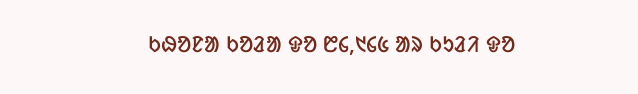ᱠᱷᱚᱱᱟ ᱠᱚᱲᱟ ᱫᱚ ᱘᱔,᱑᱔᱕ ᱟᱨ ᱠᱩᱲᱤ ᱫᱚ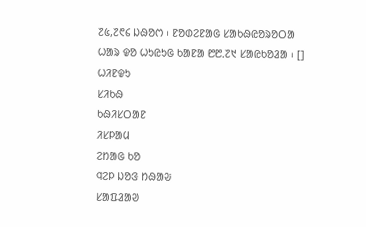᱗᱕,᱗᱖᱔ ᱡᱷᱚᱬ ᱾ ᱱᱚᱰᱮᱱᱟᱜ ᱥᱟᱠᱷᱭᱚᱨᱚᱛᱟ ᱦᱟᱨ ᱫᱚ ᱦᱩᱭᱩᱜ ᱠᱟᱱᱟ ᱘᱘ᱹ᱗᱑ ᱥᱟᱭᱠᱚᱲᱟ ᱾ []
ᱦᱤᱱᱫᱩ
ᱥᱤᱠᱷ
ᱠᱷᱤᱥᱛᱟᱱ
ᱤᱥᱞᱟᱢ
ᱮᱴᱟᱜ ᱠᱚ
ᱧᱮᱞ ᱡᱚᱝ ᱴᱷᱟᱶ
ᱥᱟᱯᱲᱟᱣ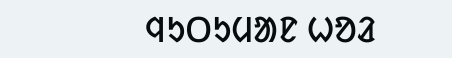ᱧᱩᱛᱩᱢᱟᱱ ᱦᱚᱲ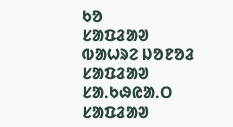ᱠᱚ
ᱥᱟᱯᱲᱟᱣ
ᱵᱟᱦᱨᱮ ᱡᱚᱱᱚᱲ
ᱥᱟᱯᱲᱟᱣ
ᱥᱟᱹᱠᱷᱭᱟᱹᱛ
ᱥᱟᱯᱲᱟᱣ